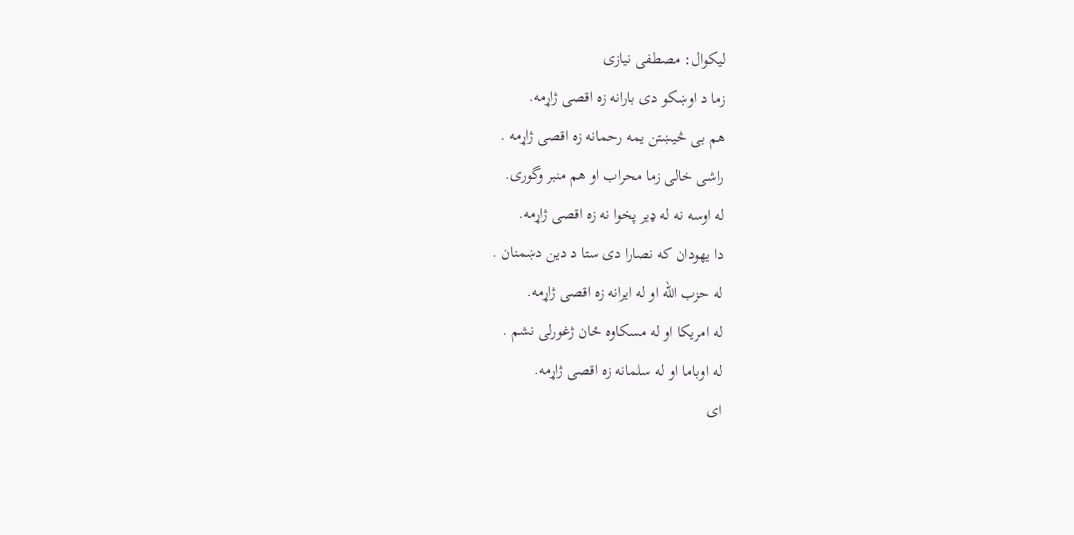لیکوال: مصطفی نیازی
زما د اوښکو دی بارانه زه اقصی ژاړمه.
هم بی څیښتن یمه رحمانه زه اقصی ژاړمه .
راشی خالی زما محراب او هم منبر وگوری.
له اوسه نه له ډیر پخوا نه زه اقصی ژاړمه.
دا یهودان که نصارا دی ستا د دین دښمنان .
له حزب الله او له ایرانه زه اقصی ژاړمه.
له امریکا او له مسکاوه ځان ژغورلی نشم .
له اوباما او له سلمانه زه اقصی ژاړمه.
ای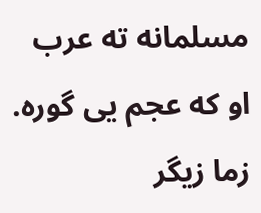مسلمانه ته عرب او که عجم یی گوره.
زما زیگر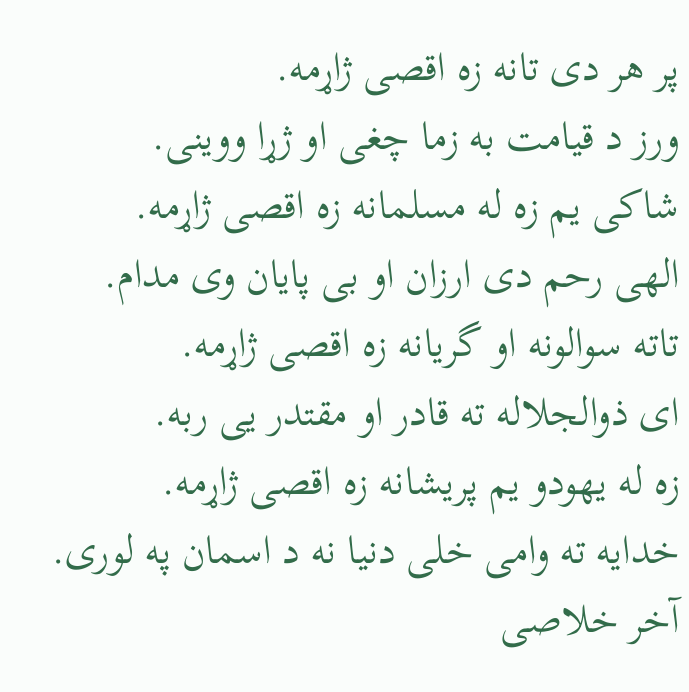پر هر دی تانه زه اقصی ژاړمه.
ورز د قیامت به زما چغی او ژړا ووینی.
شاکی یم زه له مسلمانه زه اقصی ژاړمه.
الهی رحم دی ارزان او بی پایان وی مدام.
تاته سوالونه او گریانه زه اقصی ژاړمه.
ای ذوالجلاله ته قادر او مقتدر یی ربه.
زه له یهودو یم پریشانه زه اقصی ژاړمه.
خدایه ته وامی خلی دنیا نه د اسمان په لوری.
آخر خلاصی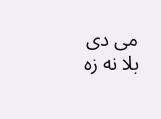می دی بلا نه زه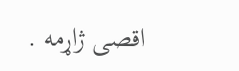اقصی ژاړمه .